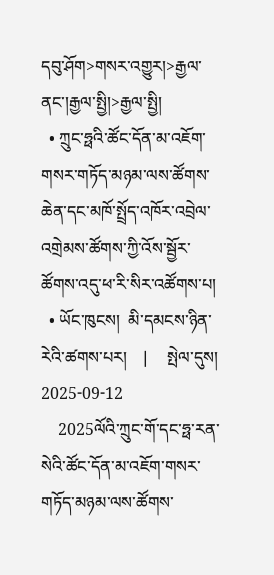དབུ་ཤོག>གསར་འགྱུར།>རྒྱལ་ནང་།རྒྱལ་སྤྱི།>རྒྱལ་སྤྱི།
  • ཀྲུང་ཧྥའི་ཚོང་དོན་མ་འཇོག་གསར་གཏོད་མཉམ་ལས་ཚོགས་ཆེན་དང་མཁོ་སྤྲོད་འཁོར་འབྲེལ་འགྲེམས་ཚོགས་ཀྱི་འོས་སྦྱོར་ཚོགས་འདུ་ཕ་རི་སིར་འཚོགས་པ།
  • ཡོང་ཁུངས།  མི་དམངས་ཉིན་རེའི་ཚགས་པར།    |     སྤེལ་དུས།  2025-09-12
    2025ལོའི་ཀྲུང་གོ་དང་ཧྥ་རན་སེའི་ཚོང་དོན་མ་འཇོག་གསར་གཏོད་མཉམ་ལས་ཚོགས་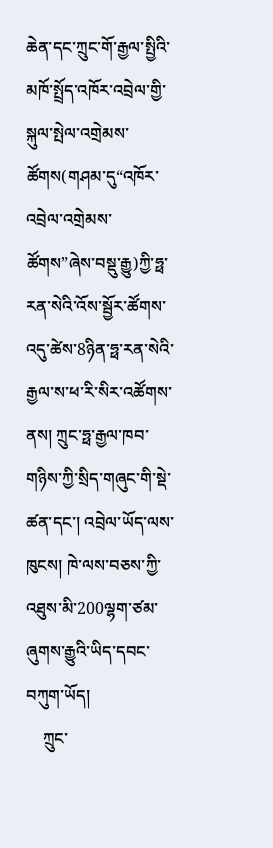ཆེན་དང་ཀྲུང་གོ་རྒྱལ་སྤྱིའི་མཁོ་སྤྲོད་འཁོར་འབྲེལ་གྱི་སྐུལ་སྤེལ་འགྲེམས་ཚོགས(གཤམ་དུ“འཁོར་འབྲེལ་འགྲེམས་ཚོགས”ཞེས་བསྡུ་རྒྱུ)ཀྱི་ཧྥ་རན་སེའི་འོས་སྦྱོར་ཚོགས་འདུ་ཚེས་8ཉིན་ཧྥ་རན་སེའི་རྒྱལ་ས་ཕ་རི་སིར་འཚོགས་ནས། ཀྲུང་ཧྥ་རྒྱལ་ཁབ་གཉིས་ཀྱི་སྲིད་གཞུང་གི་སྡེ་ཚན་དང་། འབྲེལ་ཡོད་ལས་ཁུངས། ཁེ་ལས་བཅས་ཀྱི་འཐུས་མི་200ལྷག་ཙམ་ཞུགས་རྒྱུའི་ཡིད་དབང་བཀུག་ཡོད།
    ཀྲུང་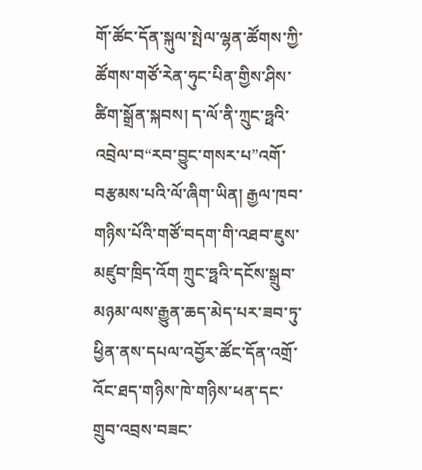གོ་ཚོང་དོན་སྐུལ་སྤེལ་ལྷན་ཚོགས་ཀྱི་ཚོགས་གཙོ་རེན་ཧུང་པིན་གྱིས་ཤིས་ཚིག་སྒྲོན་སྐབས། ད་ལོ་ནི་ཀྲུང་ཧྥའི་འབྲེལ་བ“རབ་བྱུང་གསར་པ”འགོ་བརྩམས་པའི་ལོ་ཞིག་ཡིན། རྒྱལ་ཁབ་གཉིས་པོའི་གཙོ་བདག་གི་འཐབ་ཇུས་མཛུབ་ཁྲིད་འོག ཀྲུང་ཧྥའི་དངོས་སྒྲུབ་མཉམ་ལས་རྒྱུན་ཆད་མེད་པར་ཟབ་ཏུ་ཕྱིན་ནས་དཔལ་འབྱོར་ཚོང་དོན་འགྲོ་འོང་ཐད་གཉིས་ཁེ་གཉིས་ཕན་དང་གྲུབ་འབྲས་བཟང་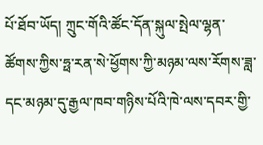པོ་ཐོབ་ཡོད། ཀྲུང་གོའི་ཚོང་དོན་སྐུལ་སྤེལ་ལྷན་ཚོགས་ཀྱིས་ཧྥ་རན་སེ་ཕྱོགས་ཀྱི་མཉམ་ལས་རོགས་ཟླ་དང་མཉམ་དུ་རྒྱལ་ཁབ་གཉིས་པོའི་ཁེ་ལས་དབར་གྱི་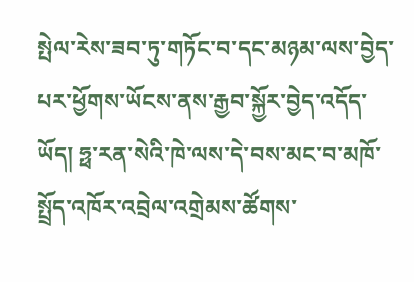སྤེལ་རེས་ཟབ་ཏུ་གཏོང་བ་དང་མཉམ་ལས་བྱེད་པར་ཕྱོགས་ཡོངས་ནས་རྒྱབ་སྐྱོར་བྱེད་འདོད་ཡོད། ཧྥ་རན་སེའི་ཁེ་ལས་དེ་བས་མང་བ་མཁོ་སྤྲོད་འཁོར་འབྲེལ་འགྲེམས་ཚོགས་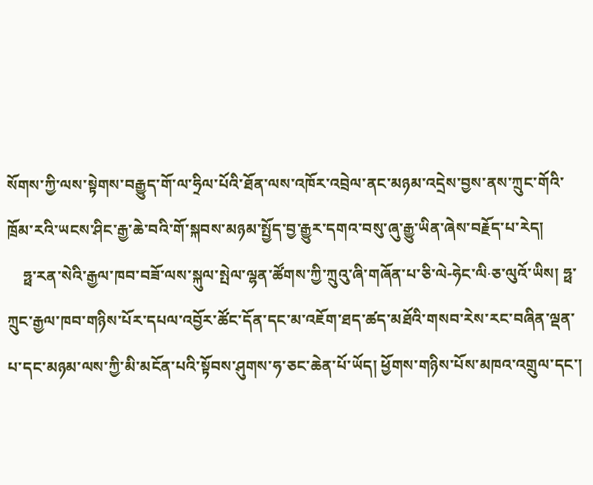སོགས་ཀྱི་ལས་སྟེགས་བརྒྱུད་གོ་ལ་ཧྲིལ་པོའི་ཐོན་ལས་འཁོར་འབྲེལ་ནང་མཉམ་འདྲེས་བྱས་ནས་ཀྲུང་གོའི་ཁྲོམ་རའི་ཡངས་ཤིང་རྒྱ་ཆེ་བའི་གོ་སྐབས་མཉམ་སྤྱོད་བྱ་རྒྱུར་དགའ་བསུ་ཞུ་རྒྱུ་ཡིན་ཞེས་བརྗོད་པ་རེད།
    ཧྥ་རན་སེའི་རྒྱལ་ཁབ་བཟོ་ལས་སྐུལ་སྤེལ་ལྷན་ཚོགས་ཀྱི་ཀྲུའུ་ཞི་གཞོན་པ་ཅི་ལེ-ཧེང་ལི·ཅ་ལུའོ་ཡིས། ཧྥ་ཀྲུང་རྒྱལ་ཁབ་གཉིས་པོར་དཔལ་འབྱོར་ཚོང་དོན་དང་མ་འཇོག་ཐད་ཚད་མཐོའི་གསབ་རེས་རང་བཞིན་ལྡན་པ་དང་མཉམ་ལས་ཀྱི་མི་མངོན་པའི་སྟོབས་ཤུགས་ཧ་ཅང་ཆེན་པོ་ཡོད། ཕྱོགས་གཉིས་པོས་མཁའ་འགྲུལ་དང་།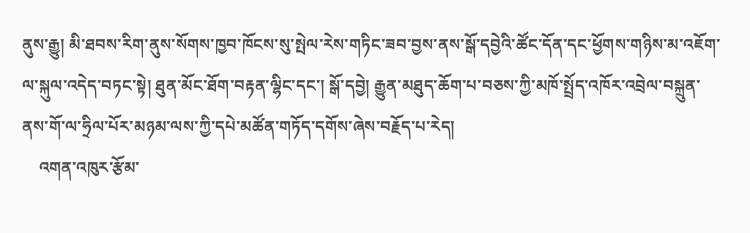ནུས་རྒྱུ། མི་ཐབས་རིག་ནུས་སོགས་ཁྱབ་ཁོངས་སུ་སྤེལ་རེས་གཏིང་ཟབ་བྱས་ནས་སྒོ་དབྱེའི་ཚོང་དོན་དང་ཕྱོགས་གཉིས་མ་འཇོག་ལ་སྐུལ་འདེད་བཏང་སྟེ། ཐུན་མོང་ཐོག་བརྟན་ལྷིང་དང་། སྒོ་དབྱེ། རྒྱུན་མཐུད་ཆོག་པ་བཅས་ཀྱི་མཁོ་སྤྲོད་འཁོར་འབྲེལ་བསྐྲུན་ནས་གོ་ལ་ཧྲིལ་པོར་མཉམ་ལས་ཀྱི་དཔེ་མཚོན་གཏོད་དགོས་ཞེས་བརྗོད་པ་རེད།
    འགན་འཁུར་རྩོམ་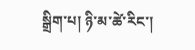སྒྲིག་པ། ཉི་མ་ཚེ་རིང་།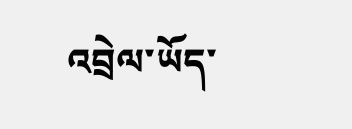འབྲེལ་ཡོད་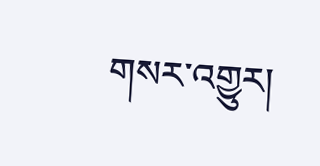གསར་འགྱུར།